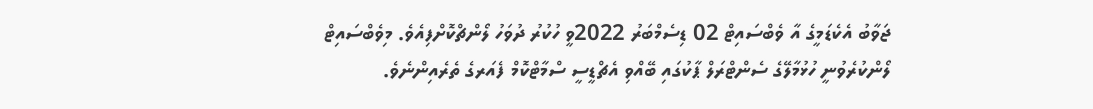ޖަވާބު އެކެޑަމީގެ އާ ވެބްސައިޓް 02 ޑިސެމްބަރު 2022ވީ ހުކުރު ދުވަހު ލޯންޗްކޮށްފިއެވެ. މިވެބްސައިޓް ލޯންކުރެވުނީ ހުޅުމާލޭގެ ސެންޓްރަލް ޕާކުގައި ބޭއްވި އެޗްޑީސީ ސްމާޓްކޮމް ފެއަރގެ ތެރެއިންނެވެ.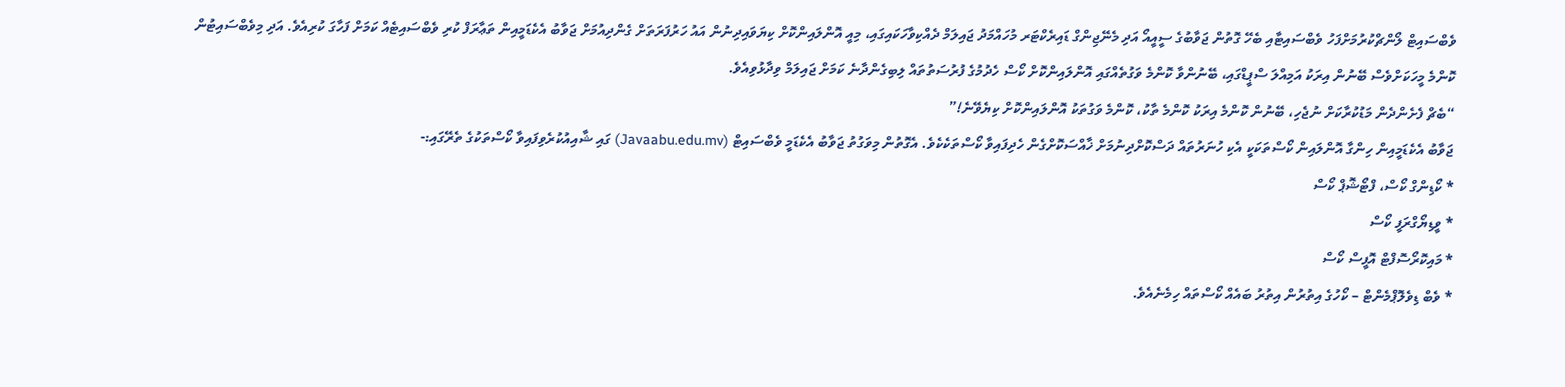ވެބްސައިޓް ލޯންޗްކުރުމަށްފަހު ވެބްސައިޓާއި ބެހޭ ގޮތުން ޖަވާބުގެ ސީއީއޯ އަދި މެނޭޖިންގް ޑައިރެކްޓަރ މުހައްމަދު ޖައިލަމް ދެއްކިވާހަކައިގައި، މިއީ އޮންލައިންކޮށް ކިޔަވައިދިނުން އައު ހަރުފަރަތަށް ގެންދިއުމަށް ޖަވާބު އެކެޑަމީއިން ތަޢާރަފް ކުރި ވެބްސައިޓެއް ކަމަށް ފަހާގަ ކުރިއެވެ. އަދި މިވެބްސައިޓުން ކޮންމެ މީހަކަށްވެސް ބޭނުން އިރަކު އަމިއްލަ ސްޕީޑްގައި، ބޭނުންވާ ކޮންމެ ވަގުތެއްގައި އޮންލައިންކޮށް ކޯސް ހެދުމުގެ ފުރުސަތުތައް ލިބިގެންދާނެ ކަމަށް ޖައިލަމް ވިދާޅުވިއެވެ.
“ބެޗް ފެށެންދެން މަޑުކުރާކަށް ނުޖެހި، ބޭނުން ކޮންމެ އިރަކު ކޮންމެ ތާކު، ކޮންމެ ވަގުތަކު އޮންލައިންކޮށް ކިޔެވޭނެ!”
ޖަވާބު އެކެޑަމީއިން ހިންގާ އޮންލައިން ކޯސްތަކަކީ އެކި ހުނަރުތައް ދަސްކޮށްދިނުމަށް ޚާއްސަކޮށްގެން ހެދިފައިވާ ކޯސްތަކެކެވެ. އެގޮތުން މިވަގުތު ޖަވާބު އެކެޑަމީ ވެބްސައިޓް (Javaabu.edu.mv) ގައި ޝާއިއުކުރެވިފައިވާ ކޯސްތަކުގެ ތެރޭގައި:-
* ކޯޑިންގް ކޯސް، ފްޓޯޝޮޕް ކޯސް
* ވީޑިޔޯގްރަފީ ކޯސް
* މައިކޮރޯސޮފްޓް އޮފީސް ކޯސް
* ވެބް ޑިވެލޮޕްމެންޓް – ކޯހުގެ އިތުރުން އިތުރު ބައެއް ކޯސްތައް ހިމެނެއެވެ.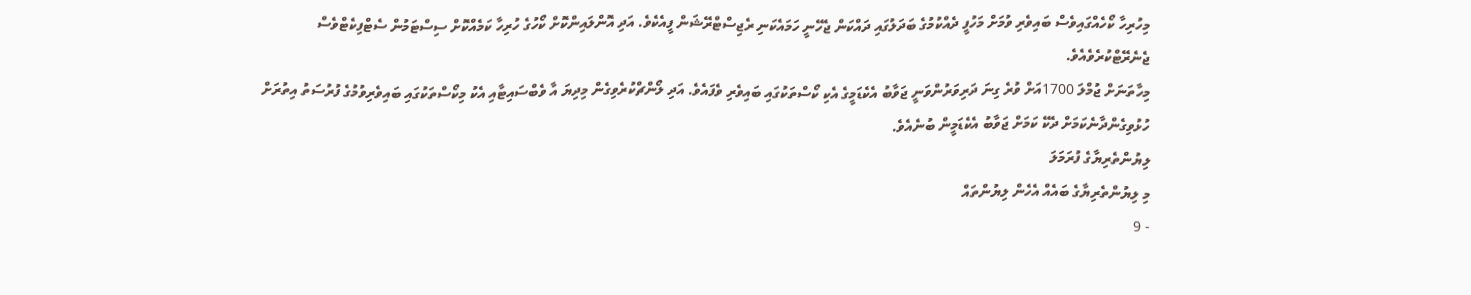މިހުރިހާ ކޯހެއްގައިވެސް ބައިވެރި ވުމަށް މަހުފީ ދެއްކުމުގެ ބަދަލުގައި ދައްކަން ޖެހޭނީ ހަމައެކަނި ރެޖިސްޓްރޭޝަން ފީއެކެވެ. އަދި އޮންލައިންކޮށް ކޯހުގެ ހުރިހާ ކަމެއްކޮށް ސިސްޓަމުން ސެޓްފިކެޓްވެސް ޖެނެރޭޓްކުރެވެއެވެ.
މިހާތަނަށް ޖުމްލަ 1700އަށް ވުރެ ގިނަ ދަރިވަރުންވަނީ ޖަވާބު އެކެޑަމީގެ އެކި ކޯސްތަކުގައި ބައިވެރި ވެފައެވެ. އަދި ލޯންޗްކުރެވިގެން މިދިޔަ އާ ވެބްސައިޓާއި އެކު މިކޯސްތަކުގައި ބައިވެރިވުމުގެ ފުރުސަތު އިތުރަށް ހުޅުވިގެންދާނެކަމަށް ދެކޭ ކަމަށް ޖަވާބު އެކެޑަމީން ބުނެއެވެ.
ލިޔުންތެރިޔާގެ ފުރަމަލަ
މި ލިޔުންތެރިޔާގެ ބައެއް އެހެން ލިޔުންތައް
- 9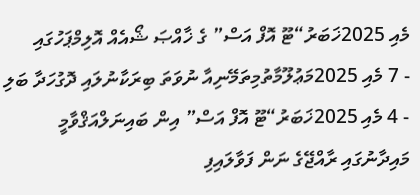މެއި 2025ޚަބަރު“ޓޫ އޮފް އަސް” ގެ ޚާއްޞަ ޝޯއެއް އޮލިމްޕަހުގައި
- 7 މެއި 2025މަޢުލޫމާތުމިތަމޭނިއާ ނުވަތަ ބިރަކާނުލައި ދޮގުހަދާ ބަލި
- 4 މެއި 2025ޚަބަރު“ޓޫ އޮފް އަސް” އިން ބައިނަލްއަޤްވާމީ މައިދާނުގައި ރާއްޖޭގެ ނަން ފަވާލައިފި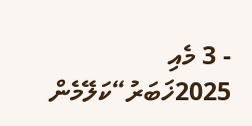- 3 މެއި 2025ޚަބަރު“ކަލޭމެން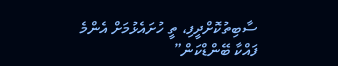ސާބިތުކޮށްދީފި، ތީ ހުށައެޅުމަށް އެންމެ ފައްކާ ބޭންޑްކަން”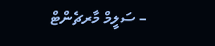– ސަލީމް މާރޗެންޓް